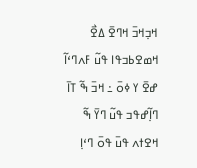ߞߏ߲ߞߏ߫ ߞߣߐ߫ ߡߐ߯ ߞߘߐߕߏߟߊ ߟߎ߬ ߓߍߣߵߊ߬ ߝߐ߫ ߌ ߦߋ߫ ߸ ߞߏ߫ ߒ߬ ߠߊ߫ ߣߊ߲߬ߝߟߏ ߟߎ߬ ߣߌ߫ ߒ߬ ߞߐߙߍ ߟߎ߫ ߟߋ߫ ߣߵߊ߲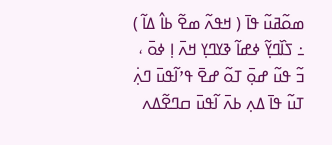ߘߋ߬ߥߎ߬ ߟߊ߫ ( ߞߟߍ߬ ߘߐ߬ ߕߊ߮ ߡߊ߬ ) ߸ ߖߊ߰ߣߌ߲߬ ߦߝߊ߬ ߢߌߣߌ߲ ߞߍ߫ ߊ߲ ߦߋ߫ ، ߏ߬ ߟߎ߬ ߝߋ߲߫ ߠߋ߬ ߝߐ߫ ߟߴߊ߬ߟߎ߫ ߣߍ߲߭ ߠߎ߬ ߟߊ߫ ߡߍ߲ ߕߍ߫ ߊ߬ߟߎ߫ ߛߣߐ߬ߡߍ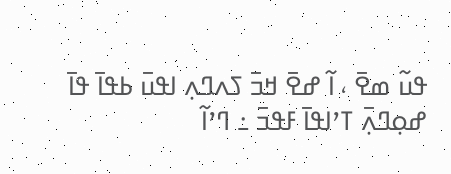ߟߎ߬ ߘߐ߫ ، ߊ߬ ߝߐ߫ ߞߏ߫ ߖߍߣߍ߲ ߊߟߎ߫ ߕߟߊ߫ ߟߊ߫ ߝߋ߲ߣߍ߲߫ ߠߴߊߟߊ߫ ߓߟߏ߫ ߸ ߣߴߊ߬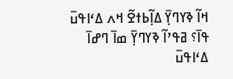ߞߊ߬ ߢߌߣߌ߲߫ ߡߊ߲߬ߕߙߐ߬ ߞߍ ߡߵߊߟߎ߫ ߟߊ߫؟ ߥߟߴߊ߬ ߢߌߣߌ߲߫ ߘߊ߫ ߣߝߊ߫ ߡߵߊߟߎ߫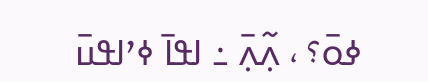ߦߋ߫؟ ، ߍ߲߬ߍ߲߫ ߸ ߊߟߊ߫ ߦߴߊߟߎ߫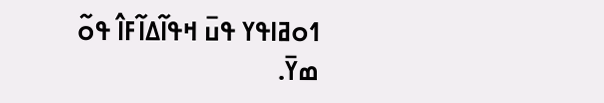ߗߋߥߊߟߌ ߟߎ߫ ߞߟߊ߬ߡߊ߬ߓߊ߮ ߟߋ߬ ߘߌ߫.